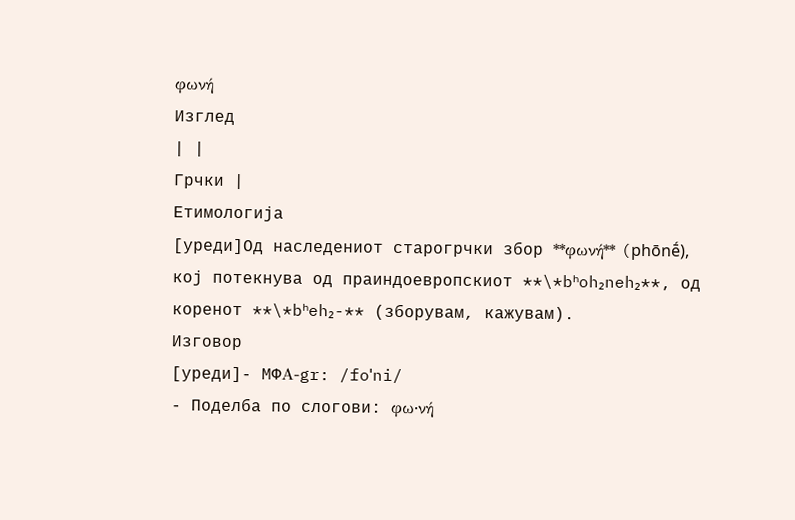φωνή
Изглед
| |
Грчки |
Етимологија
[уреди]Од наследениот старогрчки збор **φωνή** (phōnḗ), кој потекнува од праиндоевропскиот **\*bʰoh₂neh₂**, од коренот **\*bʰeh₂-** (зборувам, кажувам).
Изговор
[уреди]- МФΑ-gr: /foˈni/
- Поделба по слогови: φω‧νή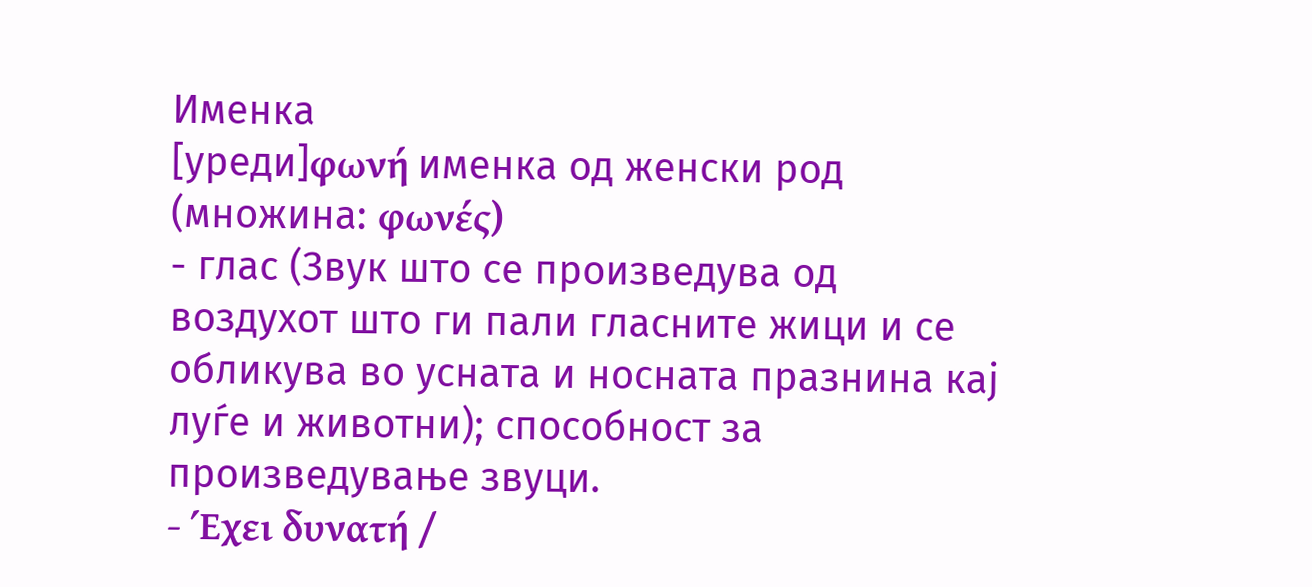Именка
[уреди]φωνή именка од женски род (множина: φωνές)
- глас (Звук што се произведува од воздухот што ги пали гласните жици и се обликува во усната и носната празнина кај луѓе и животни); способност за произведување звуци.
- Έχει δυνατή /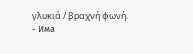γλυκιά / βραχνή φωνή.
- Има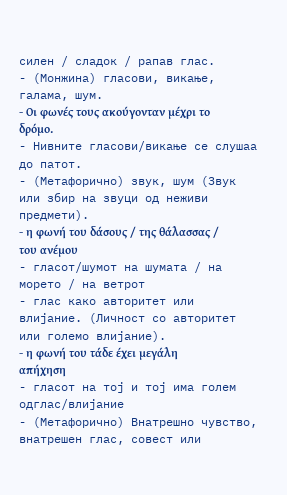силен / сладок / рапав глас.
- (Монжина) гласови, викање, галама, шум.
- Οι φωνές τους ακούγονταν μέχρι το δρόμο.
- Нивните гласови/викање се слушаа до патот.
- (Метафорично) звук, шум (Звук или збир на звуци од неживи предмети).
- η φωνή του δάσους / της θάλασσας / του ανέμου
- гласот/шумот на шумата / на морето / на ветрот
- глас како авторитет или влијание. (Личност со авторитет или големо влијание).
- η φωνή του τάδε έχει μεγάλη απήχηση
- гласот на тој и тој има голем одглас/влијание
- (Метафорично) Внатрешно чувство, внатрешен глас, совест или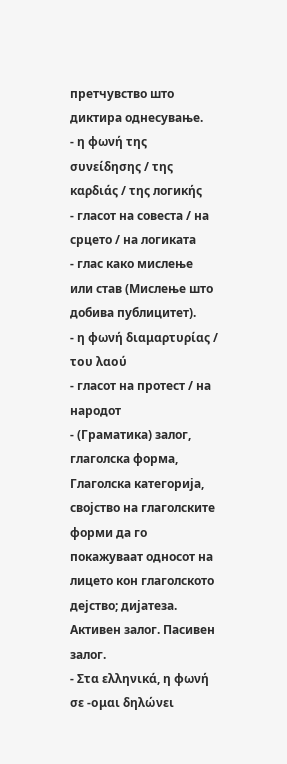претчувство што диктира однесување.
- η φωνή της συνείδησης / της καρδιάς / της логиκής
- гласот на совеста / на срцето / на логиката
- глас како мислење или став (Мислење што добива публицитет).
- η φωνή διαμαρτυρίας / του λαού
- гласот на протест / на народот
- (Граматика) залог, глаголска форма, Глаголска категорија, својство на глаголските форми да го покажуваат односот на лицето кон глаголското дејство; дијатеза. Активен залог. Пасивен залог.
- Στα ελληνικά, η φωνή σε -ομαι δηλώνει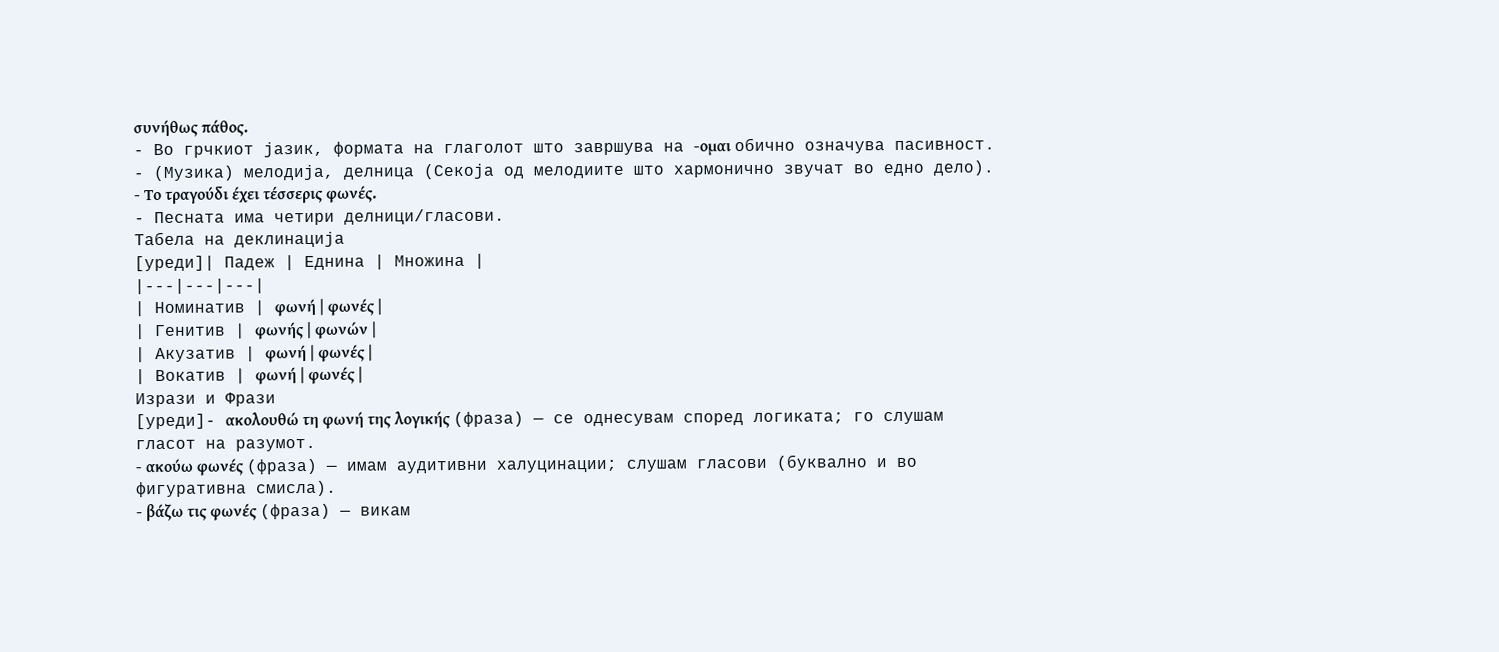συνήθως πάθος.
- Во грчкиот јазик, формата на глаголот што завршува на -ομαι обично означува пасивност.
- (Музика) мелодија, делница (Секоја од мелодиите што хармонично звучат во едно дело).
- Το τραγούδι έχει τέσσερις φωνές.
- Песната има четири делници/гласови.
Табела на деклинација
[уреди]| Падеж | Еднина | Множина |
|---|---|---|
| Номинатив | φωνή | φωνές |
| Генитив | φωνής | φωνών |
| Акузатив | φωνή | φωνές |
| Вокатив | φωνή | φωνές |
Изрази и Фрази
[уреди]- ακολουθώ τη φωνή της λογικής (фраза) — се однесувам според логиката; го слушам гласот на разумот.
- ακούω φωνές (фраза) — имам аудитивни халуцинации; слушам гласови (буквално и во фигуративна смисла).
- βάζω τις φωνές (фраза) — викам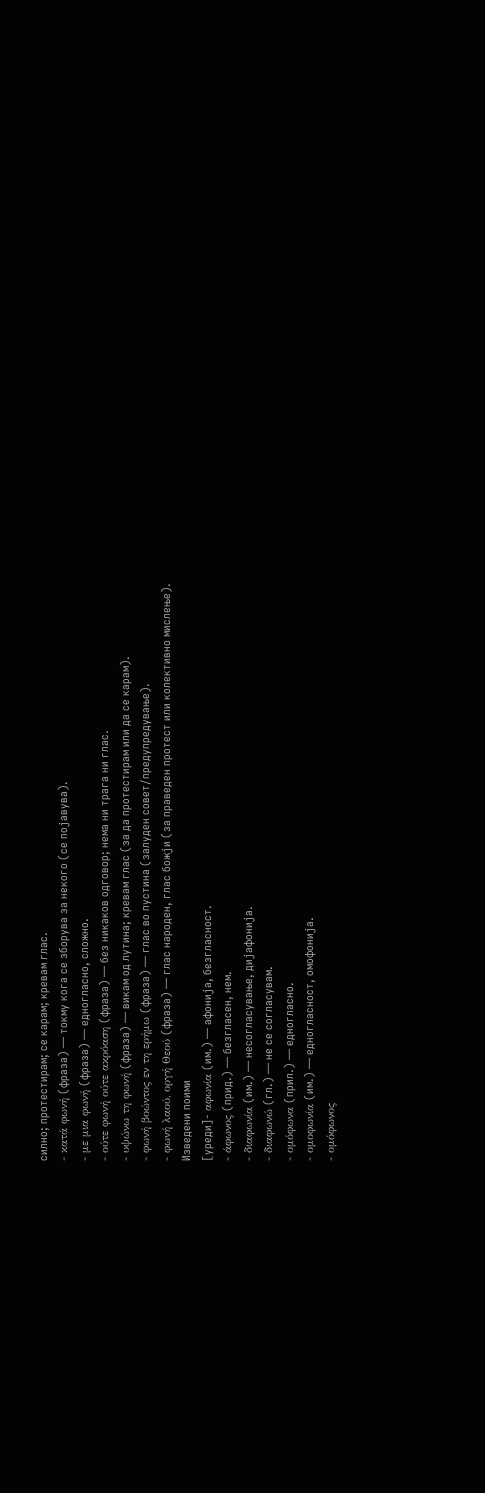силно; протестирам; се карам; кревам глас.
- κατά φωνή (фраза) — токму кога се зборува за некого (се појавува).
- με μια φωνή (фраза) — едногласно, сложно.
- ούτε φωνή ούτε ακρόαση (фраза) — без никаков одговор; нема ни трага ни глас.
- υψώνω τη φωνή (фраза) — викам од лутина; кревам глас (за да протестирам или да се карам).
- φωνή βοώντος εν τη ερήμω (фраза) — глас во пустина (залуден совет/предупредување).
- φωνή λαού, οργή Θεού (фраза) — глас народен, глас божји (за праведен протест или колективно мислење).
Изведени поими
[уреди]- αφωνία (им.) — афонија, безгласност.
- άφωνος (прид.) — безгласен, нем.
- διαφωνία (им.) — несогласување, дијафонија.
- διαφωνώ (гл.) — не се согласувам.
- ομόφωνα (прил.) — едногласно.
- ομοφωνία (им.) — едногласност, омофонија.
- ομόφωνος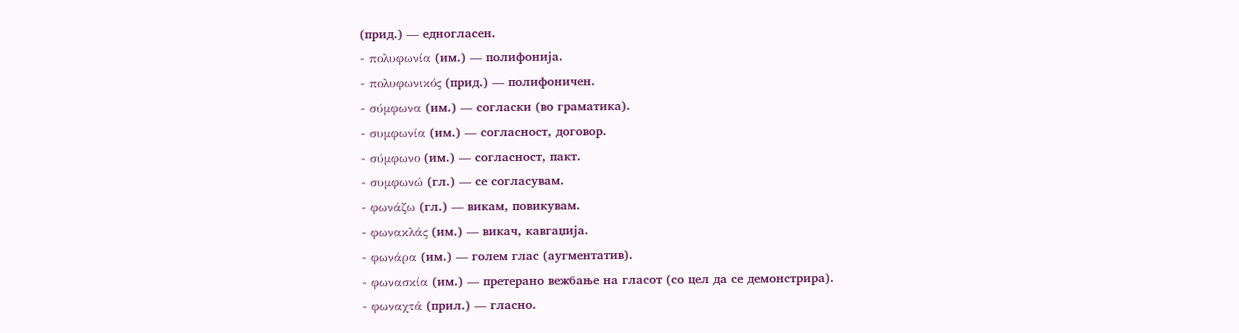(прид.) — едногласен.
- πολυφωνία (им.) — полифонија.
- πολυφωνικός (прид.) — полифоничен.
- σύμφωνα (им.) — согласки (во граматика).
- συμφωνία (им.) — согласност, договор.
- σύμφωνο (им.) — согласност, пакт.
- συμφωνώ (гл.) — се согласувам.
- φωνάζω (гл.) — викам, повикувам.
- φωνακλάς (им.) — викач, кавгаџија.
- φωνάρα (им.) — голем глас (аугментатив).
- φωνασκία (им.) — претерано вежбање на гласот (со цел да се демонстрира).
- φωναχτά (прил.) — гласно.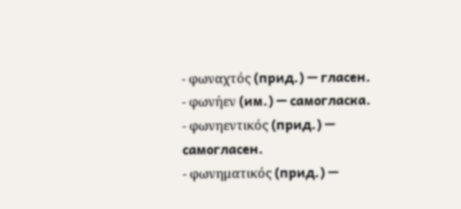- φωναχτός (прид.) — гласен.
- φωνήεν (им.) — самогласка.
- φωνηεντικός (прид.) — самогласен.
- φωνηματικός (прид.) —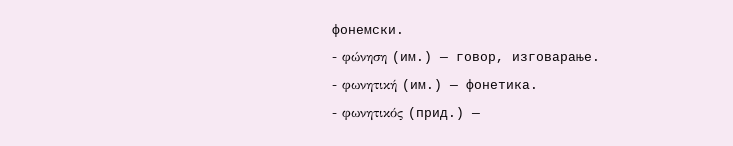фонемски.
- φώνηση (им.) — говор, изговарање.
- φωνητική (им.) — фонетика.
- φωνητικός (прид.) —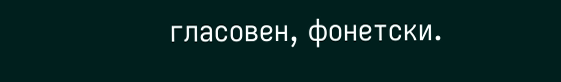гласовен, фонетски.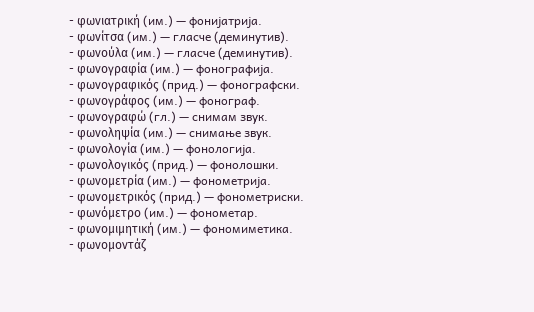- φωνιατρική (им.) — фонијатрија.
- φωνίτσα (им.) — гласче (деминутив).
- φωνούλα (им.) — гласче (деминутив).
- φωνογραφία (им.) — фонографија.
- φωνογραφικός (прид.) — фонографски.
- φωνογράφος (им.) — фонограф.
- φωνογραφώ (гл.) — снимам звук.
- φωνοληψία (им.) — снимање звук.
- φωνολογία (им.) — фонологија.
- φωνολογικός (прид.) — фонолошки.
- φωνομετρία (им.) — фонометрија.
- φωνομετρικός (прид.) — фонометриски.
- φωνόμετρο (им.) — фонометар.
- φωνομιμητική (им.) — фономиметика.
- φωνομοντάζ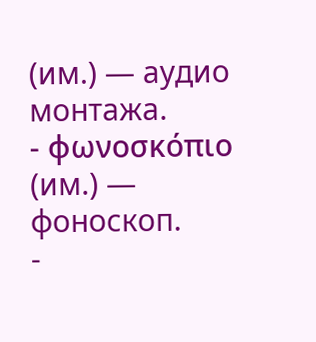(им.) — аудио монтажа.
- φωνοσκόπιο (им.) — фоноскоп.
-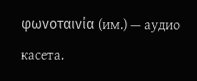φωνοταινία (им.) — аудио касета.